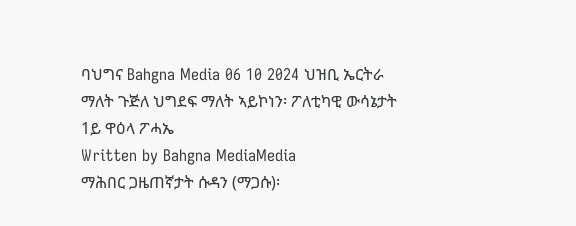ባህግና Bahgna Media 06 10 2024 ህዝቢ ኤርትራ ማለት ጉጅለ ህግደፍ ማለት ኣይኮነን፡ ፖለቲካዊ ውሳኔታት 1ይ ዋዕላ ፖሓኤ
Written by Bahgna MediaMedia
ማሕበር ጋዜጠኛታት ሱዳን (ማጋሱ)፡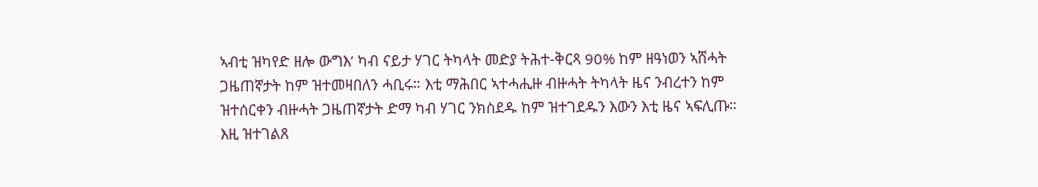ኣብቲ ዝካየድ ዘሎ ውግእ’ ካብ ናይታ ሃገር ትካላት መድያ ትሕተ-ቅርጻ 90% ከም ዘዓነወን ኣሸሓት ጋዜጠኛታት ከም ዝተመዛበለን ሓቢሩ። እቲ ማሕበር ኣተሓሒዙ ብዙሓት ትካላት ዜና ንብረተን ከም ዝተሰርቀን ብዙሓት ጋዜጠኛታት ድማ ካብ ሃገር ንክስደዱ ከም ዝተገደዱን እውን እቲ ዜና ኣፍሊጡ። እዚ ዝተገልጸ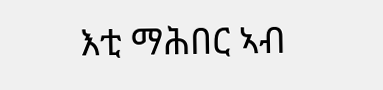እቲ ማሕበር ኣብ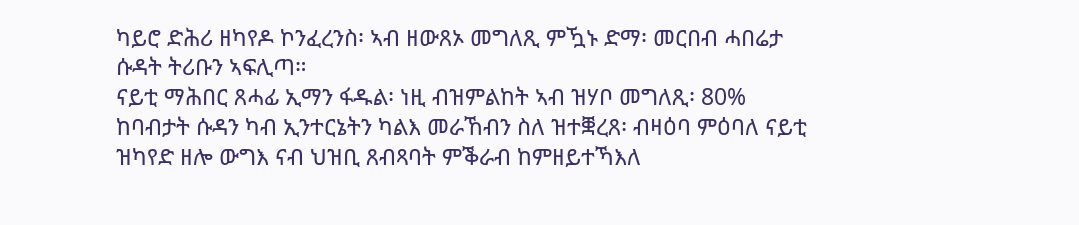ካይሮ ድሕሪ ዘካየዶ ኮንፈረንስ፡ ኣብ ዘውጸኦ መግለጺ ምዃኑ ድማ፡ መርበብ ሓበሬታ ሱዳት ትሪቡን ኣፍሊጣ።
ናይቲ ማሕበር ጸሓፊ ኢማን ፋዱል፡ ነዚ ብዝምልከት ኣብ ዝሃቦ መግለጺ፡ 80% ከባብታት ሱዳን ካብ ኢንተርኔትን ካልእ መራኸብን ስለ ዝተቛረጸ፡ ብዛዕባ ምዕባለ ናይቲ ዝካየድ ዘሎ ውግእ ናብ ህዝቢ ጸብጻባት ምቕራብ ከምዘይተኻእለ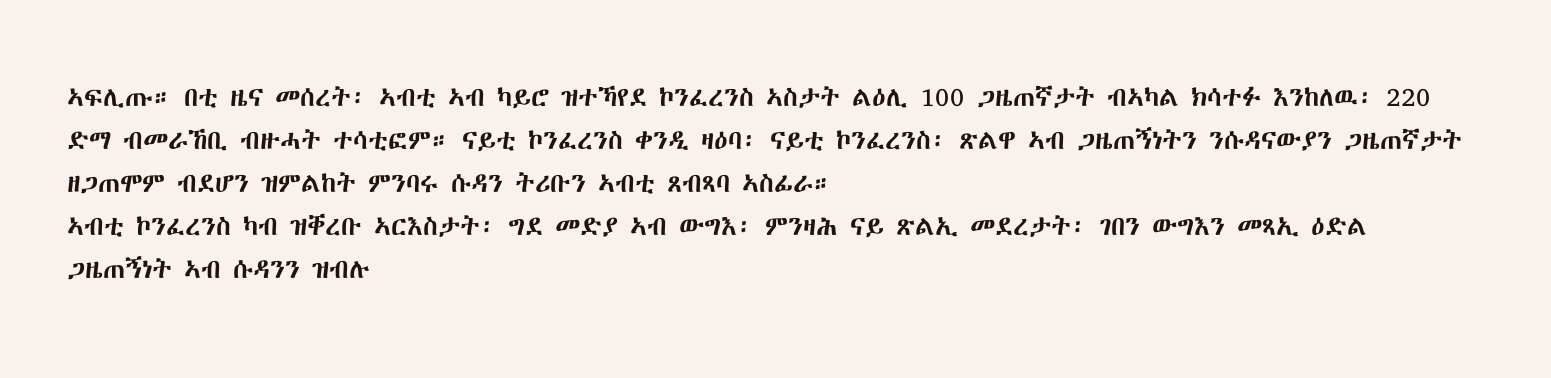ኣፍሊጡ። በቲ ዜና መሰረት፡ ኣብቲ ኣብ ካይሮ ዝተኻየደ ኮንፈረንስ ኣስታት ልዕሊ 100 ጋዜጠኛታት ብኣካል ክሳተፉ እንከለዉ፡ 220 ድማ ብመራኸቢ ብዙሓት ተሳቲፎም። ናይቲ ኮንፈረንስ ቀንዲ ዛዕባ፡ ናይቲ ኮንፈረንስ፡ ጽልዋ ኣብ ጋዜጠኝነትን ንሱዳናውያን ጋዜጠኛታት ዘጋጠሞም ብደሆን ዝምልከት ምንባሩ ሱዳን ትሪቡን ኣብቲ ጸብጻባ ኣስፊራ።
ኣብቲ ኮንፈረንስ ካብ ዝቐረቡ ኣርእስታት፡ ግደ መድያ ኣብ ውግእ፡ ምንዛሕ ናይ ጽልኢ መደረታት፡ ገበን ውግእን መጻኢ ዕድል ጋዜጠኝነት ኣብ ሱዳንን ዝብሉ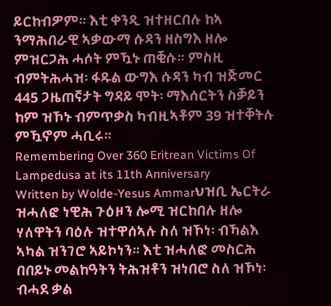ይርከብዎም። እቲ ቀንዲ ዝተዘርበሉ ከኣ ንማሕበራዊ ኣቃውማ ሱዳን ዘስግእ ዘሎ ምዝርጋሕ ሓሶት ምዃኑ ጠቒሱ። ምስዚ ብምትሕሓዝ፡ ፋዱል ውግእ ሱዳን ካብ ዝጅመር 445 ጋዜጠኛታት ግዳይ ሞት፡ ማእሰርትን ስቓይን ከም ዝኾኑ ብምጥቃስ ካብዚኣቶም 39 ዝተቐትሉ ምዃኖም ሓቢሩ።
Remembering Over 360 Eritrean Victims Of Lampedusa at its 11th Anniversary
Written by Wolde-Yesus Ammarህዝቢ ኤርትራ ዝሓለፎ ነዊሕ ጉዕዞን ሎሚ ዝርከበሉ ዘሎ ሃለዋትን ባዕሉ ዝተዋሰኣሉ ስለ ዝኾነ፡ ብኻልእ ኣካል ዝንገሮ ኣይኮነን። እቲ ዝሓለፎ መስርሕ በበይኑ መልከዓትን ትሕዝቶን ዝነበሮ ስለ ዝኾነ፡ ብሓደ ቃል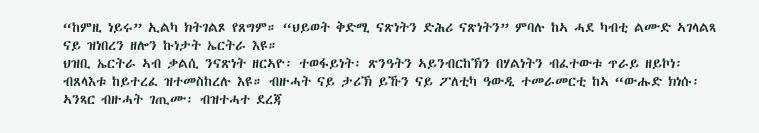“ከምዚ ነይሩ” ኢልካ ክትገልጾ የጸግም። “ህይወት ቅድሚ ናጽነትን ድሕሪ ናጽነትን” ምባሉ ከኣ ሓደ ካብቲ ልሙድ ኣገላልጻ ናይ ዝነበረን ዘሎን ኩነታት ኤርትራ እዩ።
ህዝቢ ኤርትራ ኣብ ቃልሲ ንናጽነት ዘርኣዮ፡ ተወፋይነት፡ ጽንዓትን ኣይንብርከኽን በሃልነትን ብፈተውቱ ጥራይ ዘይኮነ፡ ብጸላእቱ ከይተረፈ ዝተመስከረሉ እዩ። ብዙሓት ናይ ታሪኽ ይኹን ናይ ፖለቲካ ዓውዲ ተመራመርቲ ከኣ “ውሑድ ክነሱ፡ ኣንጻር ብዙሓት ገጢሙ፡ ብዝተሓተ ደረጃ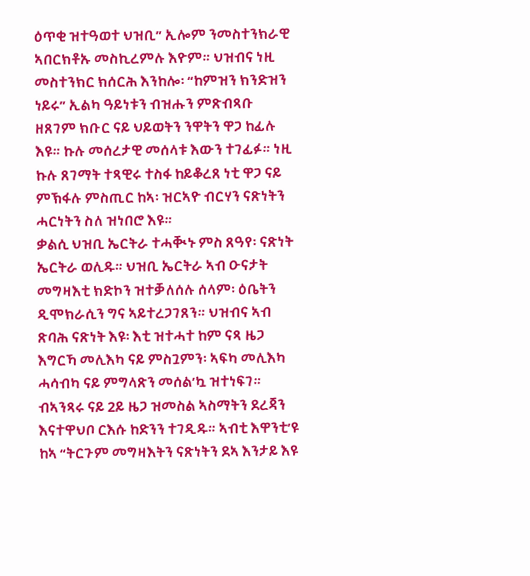ዕጥቂ ዝተዓወተ ህዝቢ” ኢሎም ንመስተንክራዊ ኣበርክቶኡ መስኪረምሉ እዮም። ህዝብና ነዚ መስተንክር ክሰርሕ እንከሎ፡ “ከምዝን ክንድዝን ነይሩ” ኢልካ ዓይነቱን ብዝሑን ምጽብጻቡ ዘጸገም ክቡር ናይ ህይወትን ንዋትን ዋጋ ከፊሉ እዩ። ኩሉ መሰረታዊ መሰላቱ እውን ተገፊፉ። ነዚ ኩሉ ጸገማት ተጻዊሩ ተስፋ ከይቆረጸ ነቲ ዋጋ ናይ ምኽፋሉ ምስጢር ከኣ፡ ዝርኣዮ ብርሃን ናጽነትን ሓርነትን ስለ ዝነበሮ እዩ።
ቃልሲ ህዝቢ ኤርትራ ተሓቚኑ ምስ ጸዓየ፡ ናጽነት ኤርትራ ወሊዱ። ህዝቢ ኤርትራ ኣብ ዑናታት መግዛእቲ ክድኮን ዝተቓለሰሉ ሰላም፡ ዕቤትን ዲሞክራሲን ግና ኣይተረጋገጸን። ህዝብና ኣብ ጽባሕ ናጽነት እዩ፡ እቲ ዝተሓተ ከም ናጻ ዜጋ እግርኻ መሊእካ ናይ ምስጓምን፡ ኣፍካ መሊእካ ሓሳብካ ናይ ምግላጽን መሰል’ኳ ዝተነፍገ። ብኣንጻሩ ናይ 2ይ ዜጋ ዝመስል ኣስማትን ደረጃን እናተዋህቦ ርእሱ ከድንን ተገዲዱ። ኣብቲ እዋንቲ’ዩ ከኣ “ትርጉም መግዛእትን ናጽነትን ደኣ እንታይ እዩ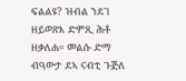ፍልልዩ? ዝብል ንደገ ዘይወጽእ ድምጺ ሕቶ ዘቃለሐ። መልሱ ድማ ብዓውታ ደኣ ናብቲ ጉጅለ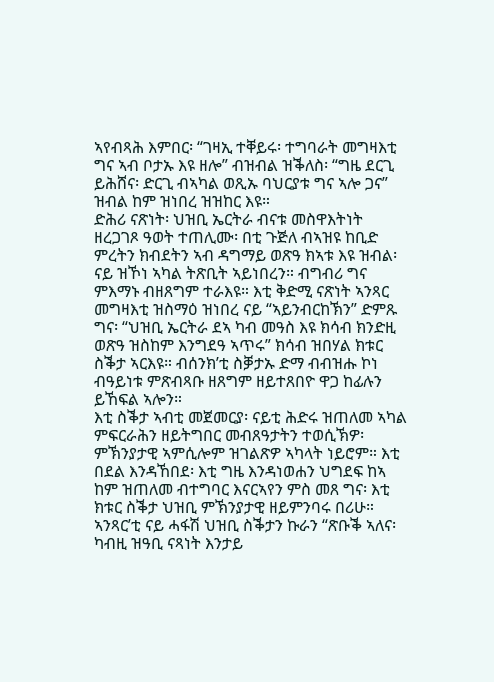ኣየብጻሕ እምበር፡ “ገዛኢ ተቐይሩ፡ ተግባራት መግዛእቲ ግና ኣብ ቦታኡ እዩ ዘሎ” ብዝብል ዝቕለስ፡ “ግዜ ደርጊ ይሕሸና፡ ድርጊ ብኣካል ወጺኡ ባህርያቱ ግና ኣሎ ጋና” ዝብል ከም ዝነበረ ዝዝከር እዩ።
ድሕሪ ናጽነት፡ ህዝቢ ኤርትራ ብናቱ መስዋእትነት ዘረጋገጾ ዓወት ተጠሊሙ፡ በቲ ጉጅለ ብኣዝዩ ከቢድ ምረትን ክብደትን ኣብ ዳግማይ ወጽዓ ክኣቱ እዩ ዝብል፡ ናይ ዝኾነ ኣካል ትጽቢት ኣይነበረን። ብግብሪ ግና ምእማኑ ብዘጸግም ተራእዩ። እቲ ቅድሚ ናጽነት ኣንጻር መግዛእቲ ዝስማዕ ዝነበረ ናይ “ኣይንብርከኽን” ድምጹ ግና፡ “ህዝቢ ኤርትራ ደኣ ካብ መዓስ እዩ ክሳብ ክንድዚ ወጽዓ ዝስከም እንግደዓ ኣጥሩ” ክሳብ ዝበሃል ክቱር ስቕታ ኣርእዩ። ብሰንክ’ቲ ስቓታኡ ድማ ብብዝሑ ኮነ ብዓይነቱ ምጽብጻቡ ዘጸግም ዘይተጸበዮ ዋጋ ከፊሉን ይኸፍል ኣሎን።
እቲ ስቕታ ኣብቲ መጀመርያ፡ ናይቲ ሕድሩ ዝጠለመ ኣካል ምፍርራሕን ዘይትግበር መብጸዓታትን ተወሲኽዎ፡ ምኽንያታዊ ኣምሲሎም ዝገልጽዎ ኣካላት ነይሮም። እቲ በደል እንዳኸበደ፡ እቲ ግዜ እንዳነወሐን ህግደፍ ከኣ ከም ዝጠለመ ብተግባር እናርኣየን ምስ መጸ ግና፡ እቲ ክቱር ስቕታ ህዝቢ ምኽንያታዊ ዘይምንባሩ በሪሁ። ኣንጻር’ቲ ናይ ሓፋሽ ህዝቢ ስቕታን ኩራን “ጽቡቕ ኣለና፡ ካብዚ ዝዓቢ ናጻነት እንታይ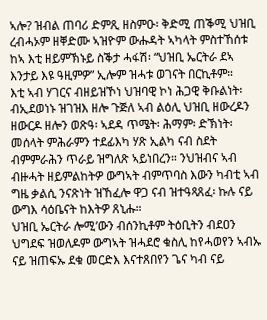ኣሎ? ዝብል ጠባሪ ድምጺ ዘስምዑ፡ ቅድሚ ጠቕሚ ህዝቢ ረብሓኦም ዘቐድሙ ኣዝዮም ውሑዳት ኣካላት ምስተኸሰቱ ከኣ እቲ ዘይምኽኑይ ስቕታ ሓፋሽ፡ “ህዝቢ ኤርትራ ደኣ እንታይ እዩ ዓዚምዎ” ኢሎም ዝሓቱ ወገናት በርኪቶም።
እቲ ኣብ ሃገርና ብዘይዝኾነ ህዝባዊ ኮነ ሕጋዊ ቅቡልነት፡ ብኢደወነኑ ዝገዝእ ዘሎ ጉጅለ ኣብ ልዕሊ ህዝቢ ዘውረዶን ዘውርዶ ዘሎን ወጽዓ፡ ኣደዳ ጥሜት፡ ሕማም፡ ድኽነት፡ መሰላት ምሕራምን ተደፊእካ ሃጽ ኢልካ ናብ ስደት ብምምራሕን ጥራይ ዝግለጽ ኣይነበረን። ንህዝብና ኣብ ብዙሓት ዘይምልከትዎ ውግኣት ብምጥባስ እውን ካብቲ ኣብ ግዜ ቃልሲ ንናጽነት ዝኸፈሎ ዋጋ ናብ ዝተዓጻጸፈ፡ ኩሉ ናይ ውግእ ሳዕቤናት ከእትዎ ጸኒሑ።
ህዝቢ ኤርትራ ሎሚ’ውን ብሰንኪቶም ትዕቢትን ብደዐን ህግደፍ ዝወለዶም ውግኣት ዝሓደሮ ቁስሊ ከየሓወየን ኣብኡ ናይ ዝጠፍኡ ደቁ መርድእ እናተጸበየን ጌና ካብ ናይ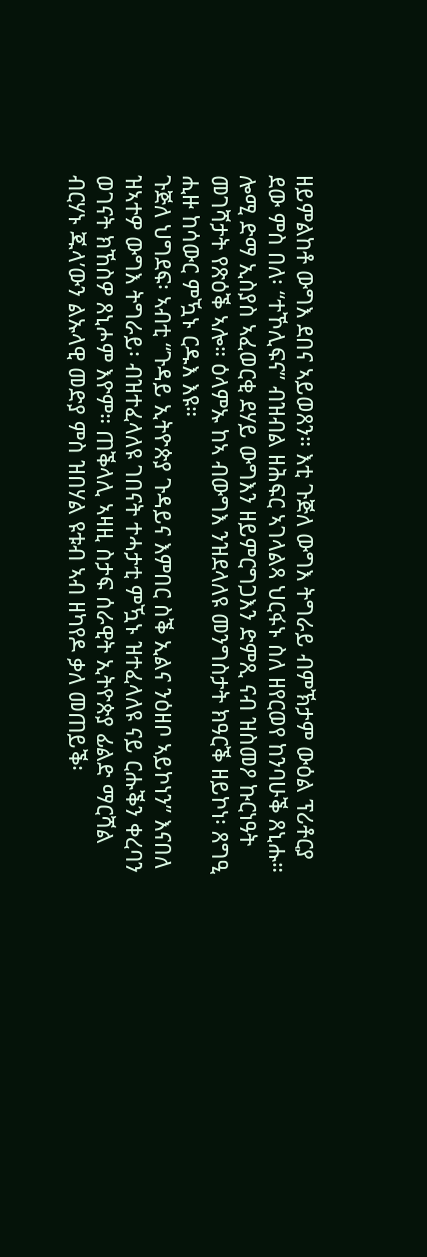ዘይምልከቶ ውግእ ደበና ኣይወጸን። እቲ ጉጅለ ውግእ ትግራይ ብምኽታም ውዕል ፕሪቶርያ ደው ምስ በለ፡ “ተኾሊፍና” ብዝብል ዘሕፍር ኣገላልጻ ህርፋኑ ስለ ዘየርወየ ከንባሁቕ ጸኒሑ። ሎሚ ድማ ኢስያስ ኣፈወርቂ ደሃይ ውግእን ዘይምርግጋእን ድምጺ ናብ ዝስመዖ ኩርነዓት መገሻታት የጽዕቕ ኣሎ። ዕላምኡ ከኣ ብውግእ ንዝደላለዩ መንግስታት ክዓርቕ ዘይኮነ፡ ጸግዒ ሒዙ ከሳውር ምዃኑ ርዱእ እዩ።
ጉጅለ ህግደፍ፡ ኣብቲ “ጉዳይ ኢትዮጵያ ጉዳይና እምበር ስቕ ኢልና ንዕዘቦ ኣይኮነን” እናበለ ዝኣተዎ ውግእ ትግራይ፡ ብዝተፈላለዩ ገበናት ተሓታቲ ምዃኑ ዝተፈላለዩ ናይ ርሑቕን ቀረባን ወገናት ክኸስዎ ጸኒሖም እዮም። ጠቕላሊ ኣዛዚ ስታፍ ሰራዊት ኢትዮጵያ ፊልድ ማርሻል ብርሃኑ ጁላ’ውን ልኡላዊ መድያ ምስ ዝበሃል ዩቱብ ኣብ ዘካየዶ ቃለ መጠይቕ፡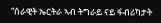“ሰራዊት ኤርትራ ኣብ ትግራይ ናይ ፋብሪካታት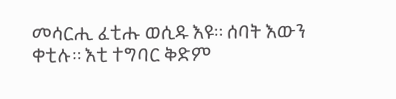መሳርሒ ፈቲሑ ወሲዱ እዩ። ሰባት እውን ቀቲሉ። እቲ ተግባር ቅድም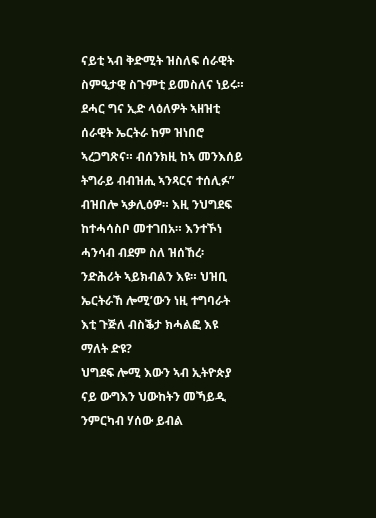ናይቲ ኣብ ቅድሚት ዝስለፍ ሰራዊት ስምዒታዊ ስጉምቲ ይመስለና ነይሩ። ደሓር ግና ኢድ ላዕለዎት ኣዘዝቲ ሰራዊት ኤርትራ ከም ዝነበሮ ኣረጋግጽና። ብሰንክዚ ከኣ መንእሰይ ትግራይ ብብዝሒ ኣንጻርና ተሰሊፉ” ብዝበሎ ኣቃሊዕዎ። እዚ ንህግደፍ ከተሓሳስቦ መተገበአ። እንተኾነ ሓንሳብ ብደም ስለ ዝሰኸረ፡ ንድሕሪት ኣይክብልን እዩ። ህዝቢ ኤርትራኸ ሎሚ’ውን ነዚ ተግባራት እቲ ጉጅለ ብስቕታ ክሓልፎ እዩ ማለት ድዩ?
ህግደፍ ሎሚ እውን ኣብ ኢትዮጵያ ናይ ውግእን ህውከትን መኻይዲ ንምርካብ ሃሰው ይብል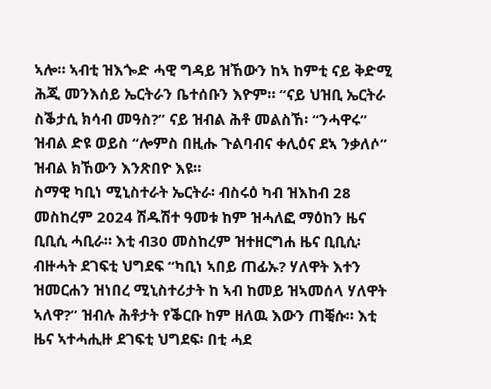ኣሎ። ኣብቲ ዝእጐድ ሓዊ ግዳይ ዝኸውን ከኣ ከምቲ ናይ ቅድሚ ሕጂ መንእሰይ ኤርትራን ቤተሰቡን እዮም። “ናይ ህዝቢ ኤርትራ ስቕታሲ ክሳብ መዓስ?” ናይ ዝብል ሕቶ መልስኸ፡ “ንሓዋሩ” ዝብል ድዩ ወይስ “ሎምስ በዚሑ ጉልባብና ቀሊዕና ደኣ ንቃለሶ” ዝብል ክኸውን እንጽበዮ እዩ።
ስማዊ ካቢነ ሚኒስተራት ኤርትራ፡ ብስሩዕ ካብ ዝእከብ 28 መስከረም 2024 ሽዱሽተ ዓመቱ ከም ዝሓለፎ ማዕከን ዜና ቢቢሲ ሓቢራ። እቲ ብ30 መስከረም ዝተዘርግሐ ዜና ቢቢሲ፡ ብዙሓት ደገፍቲ ህግደፍ “ካቢነ ኣበይ ጠፊኡ? ሃለዋት እተን ዝመርሐን ዝነበረ ሚኒስተሪታት ከ ኣብ ከመይ ዝኣመሰላ ሃለዋት ኣለዋ?” ዝብሉ ሕቶታት የቕርቡ ከም ዘለዉ እውን ጠቒሱ። እቲ ዜና ኣተሓሒዙ ደገፍቲ ህግደፍ፡ በቲ ሓደ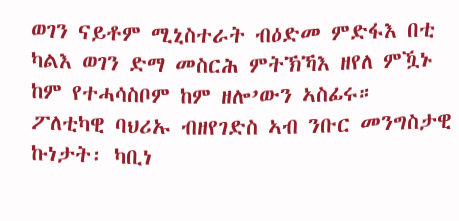ወገን ናይቶም ሚኒስተራት ብዕድመ ምድፋእ በቲ ካልእ ወገን ድማ መስርሕ ምትኽኻእ ዘየለ ምዃኑ ከም የተሓሳስቦም ከም ዘሎ’ውን ኣስፊሩ።
ፖለቲካዊ ባህሪኡ ብዘየገድስ ኣብ ንቡር መንግስታዊ ኩነታት፡ ካቢነ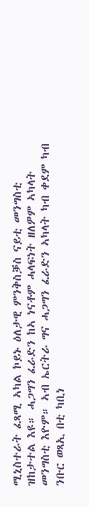ሚኒስተራት ፈጻሚ ኣካል ኮይኑ ዕለታዊ ምንቅስቓስ ናይቲ መንግስቲ ዝከታተል እዩ። ሓጋግን ፈራድን ከኣ ነናቶም ሓላፍነት ዘለዎም ኣካላት መንግስቲ እዮም። ኣብ ኤርትራ ግና ሓጋግን ፈራድን ኣካላት ካብ ቀደም ካብ ንቡር ወጻኢ በቲ ካቢነ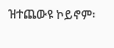ዝተጨውዩ ኮይኖም፡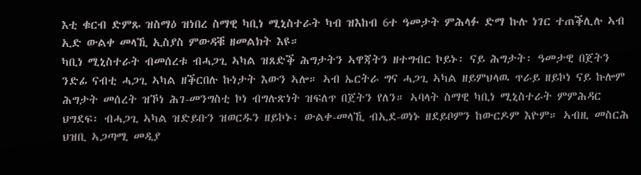እቲ ቁርብ ድምጹ ዝስማዕ ዝነበረ ስማዊ ካቢነ ሚኒስተራት ካብ ዝእከብ 6ተ ዓመታት ምሕላፉ ድማ ኩሉ ነገር ተጠቕሊሉ ኣብ ኢድ ውልቀ መላኺ ኢስያስ ምውዳቑ ዘመልክት እዩ።
ካቢነ ሚኒስተራት ብመሰረቱ ብሓጋጊ ኣካል ዝጸድቕ ሕግታትን ኣዋጃትን ዘተግብር ኮይኑ፡ ናይ ሕግታት፡ ዓመታዊ በጀትን ንድፊ ናብቲ ሓጋጊ ኣካል ዘቕርበሉ ኩነታት እውን ኣሎ። ኣብ ኤርትራ ግና ሓጋጊ ኣካል ዘይምህላዉ ጥራይ ዘይኮነ ናይ ኩሎም ሕግታት መሰረት ዝኾነ ሕገ-መንግስቲ ኮነ ብግሉጽነት ዝፍለጥ በጀትን የለን። ኣባላት ስማዊ ካቢነ ሚኒስተራት ምምሕዳር ህግደፍ፡ ብሓጋጊ ኣካል ዝድይቡን ዝወርዱን ዘይኮኑ፡ ውልቀ-መላኺ ብኢደ-ወነኑ ዘደይቦምን ከውርዶም እዮም። ኣብዚ መስርሕ ህዝቢ ኣጋጣሚ መዲያ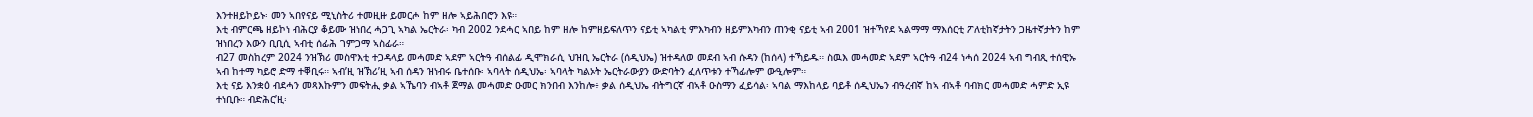እንተዘይኮይኑ፡ መን ኣበየናይ ሚኒስትሪ ተመዚዙ ይመርሖ ከም ዘሎ ኣይሕበሮን እዩ።
እቲ ብምርጫ ዘይኮነ ብሕርያ ቆይሙ ዝነበረ ሓጋጊ ኣካል ኤርትራ፡ ካብ 2002 ንደሓር ኣበይ ከም ዘሎ ከምዘይፍለጥን ናይቲ ኣካልቲ ምእካብን ዘይምእካብን ጠንቂ ናይቲ ኣብ 2001 ዝተኻየደ ኣልማማ ማእሰርቲ ፖለቲከኛታትን ጋዜተኛታትን ከም ዝነበረን እውን ቢቢሲ ኣብቲ ሰፊሕ ገምጋማ ኣስፊራ።
ብ27 መስከረም 2024 ንዝኽሪ መስዋእቲ ተጋዳላይ መሓመድ ኣደም ኣርትዓ ብሰልፊ ዲሞክራሲ ህዝቢ ኤርትራ (ሰዲህኤ) ዝተዳለወ መደብ ኣብ ሱዳን (ከሰላ) ተኻይዱ። ስዉእ መሓመድ ኣደም ኣርትዓ ብ24 ነሓሰ 2024 ኣብ ግብጺ ተሰዊኡ ኣብ ከተማ ካይሮ ድማ ተቐቢሩ። ኣብ’ዚ ዝኽሪ’ዚ ኣብ ሰዳን ዝነብሩ ቤተሰቡ፡ ኣባላት ሰዲህኤ፡ ኣባላት ካልኦት ኤርትራውያን ውድባትን ፈለጥቱን ተኻፊሎም ውዒሎም።
እቲ ናይ እንቋዕ ብደሓን መጻእኩምን መፍትሒ ቃል ኣኼባን ብኣቶ ጀማል መሓመድ ዑመር ክንበብ እንከሎ፥ ቃል ሰዲህኤ ብትግርኛ ብኣቶ ዑስማን ፈይሳል፡ ኣባል ማእከላይ ባይቶ ሰዲህኤን ብዓረብኛ ከኣ ብኣቶ ባብክር መሓመድ ሓምድ ኢዩ ተነቢቡ። ብድሕር’ዚ፡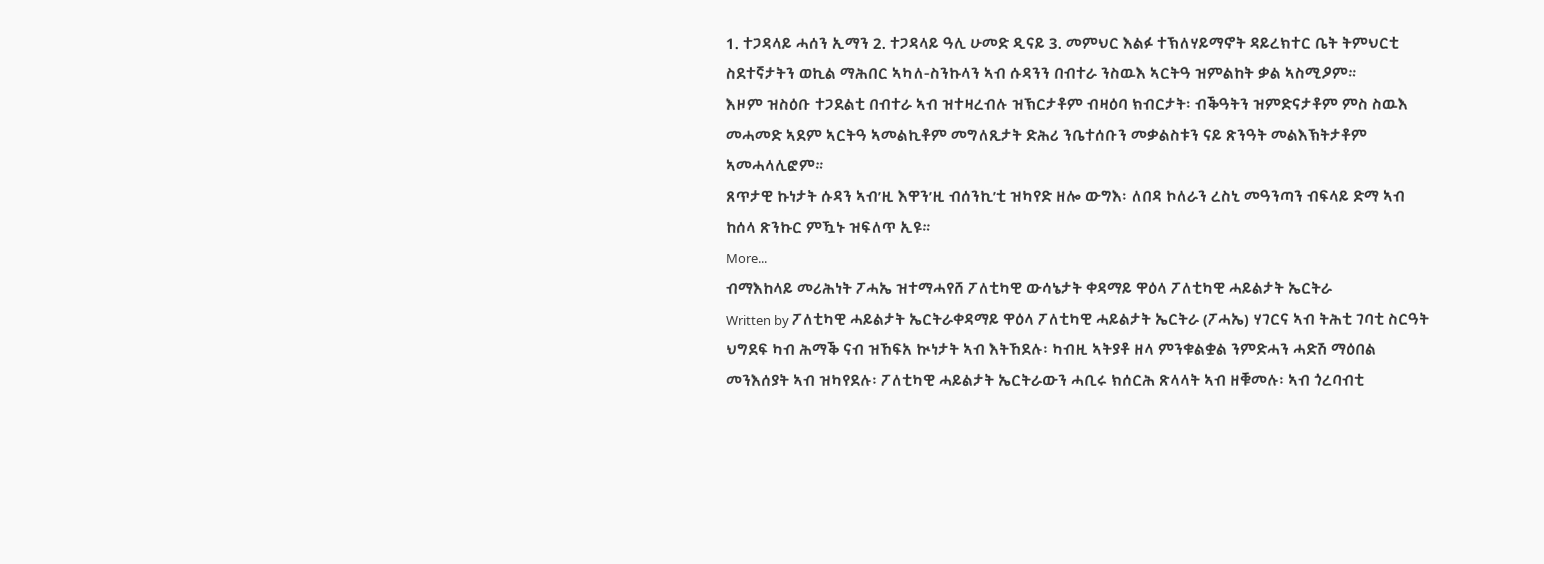1. ተጋዳላይ ሓሰን ኢማን 2. ተጋዳላይ ዓሊ ሁመድ ዲናይ 3. መምህር እልፉ ተኽለሃይማኖት ዳይረክተር ቤት ትምህርቲ ስደተኛታትን ወኪል ማሕበር ኣካለ-ስንኩላን ኣብ ሱዳንን በብተራ ንስዉእ ኣርትዓ ዝምልከት ቃል ኣስሚዖም።
እዞም ዝስዕቡ ተጋደልቲ በብተራ ኣብ ዝተዛረብሉ ዝኽርታቶም ብዛዕባ ክብርታት፡ ብቕዓትን ዝምድናታቶም ምስ ስዉእ መሓመድ ኣደም ኣርትዓ ኣመልኪቶም መግለጺታት ድሕሪ ንቤተሰቡን መቃልስቱን ናይ ጽንዓት መልእኽትታቶም ኣመሓላሊፎም።
ጸጥታዊ ኩነታት ሱዳን ኣብ’ዚ እዋን’ዚ ብሰንኪ’ቲ ዝካየድ ዘሎ ውግእ፡ ለበዳ ኮለራን ረስኒ መዓንጣን ብፍላይ ድማ ኣብ ከሰላ ጽንኩር ምዃኑ ዝፍለጥ ኢዩ።
More...
ብማእከላይ መሪሕነት ፖሓኤ ዝተማሓየሸ ፖለቲካዊ ውሳኔታት ቀዳማይ ዋዕላ ፖለቲካዊ ሓይልታት ኤርትራ
Written by ፖለቲካዊ ሓይልታት ኤርትራቀዳማይ ዋዕላ ፖለቲካዊ ሓይልታት ኤርትራ (ፖሓኤ) ሃገርና ኣብ ትሕቲ ገባቲ ስርዓት ህግደፍ ካብ ሕማቕ ናብ ዝኸፍአ ኲነታት ኣብ እትኸደሉ፡ ካብዚ ኣትያቶ ዘላ ምንቁልቋል ንምድሓን ሓድሽ ማዕበል መንእሰያት ኣብ ዝካየደሉ፡ ፖለቲካዊ ሓይልታት ኤርትራውን ሓቢሩ ክሰርሕ ጽላላት ኣብ ዘቑመሉ፡ ኣብ ጎረባብቲ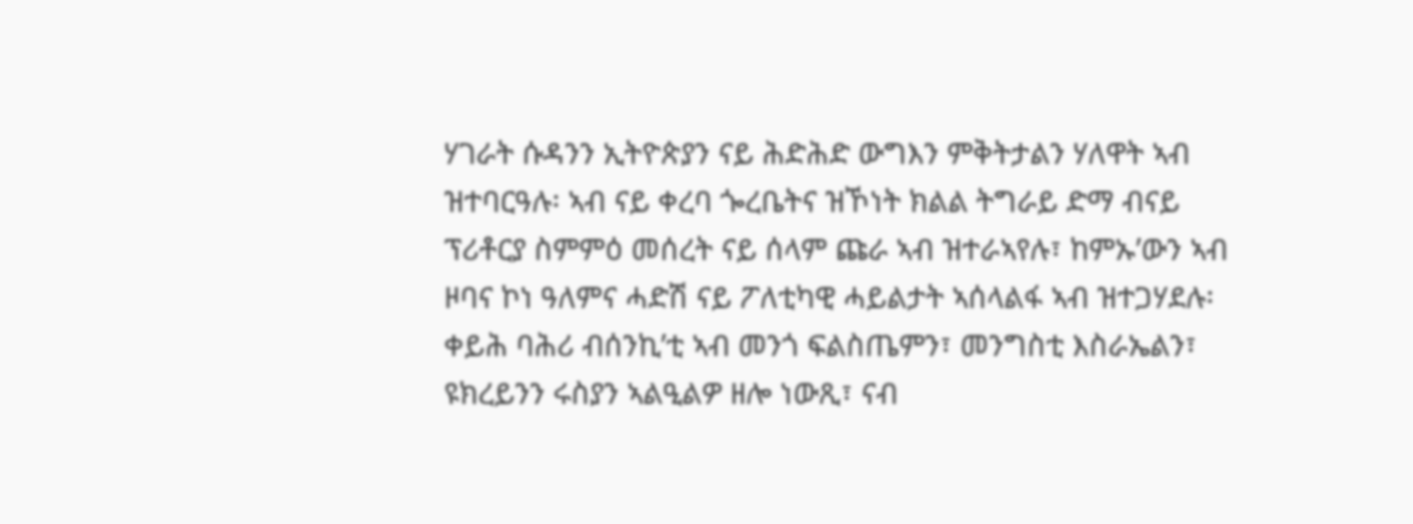ሃገራት ሱዳንን ኢትዮጵያን ናይ ሕድሕድ ውግእን ምቅትታልን ሃለዋት ኣብ ዝተባርዓሉ፡ ኣብ ናይ ቀረባ ጐረቤትና ዝኾነት ክልል ትግራይ ድማ ብናይ ፕሪቶርያ ስምምዕ መሰረት ናይ ሰላም ጩራ ኣብ ዝተራኣየሉ፣ ከምኡ’ውን ኣብ ዞባና ኮነ ዓለምና ሓድሽ ናይ ፖለቲካዊ ሓይልታት ኣሰላልፋ ኣብ ዝተጋሃደሉ፡ ቀይሕ ባሕሪ ብሰንኪ’ቲ ኣብ መንጎ ፍልስጤምን፣ መንግስቲ እስራኤልን፣ ዩክረይንን ሩስያን ኣልዒልዎ ዘሎ ነውጺ፣ ናብ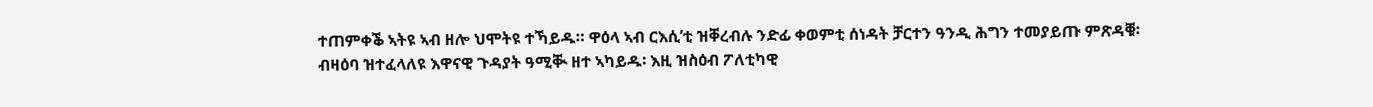ተጠምቀቕ ኣትዩ ኣብ ዘሎ ህሞትዩ ተኻይዱ። ዋዕላ ኣብ ርእሲ’ቲ ዝቐረብሉ ንድፊ ቀወምቲ ሰነዳት ቻርተን ዓንዲ ሕግን ተመያይጡ ምጽዳቑ፡ ብዛዕባ ዝተፈላለዩ እዋናዊ ጉዳያት ዓሚቚ ዘተ ኣካይዱ፡ እዚ ዝስዕብ ፖለቲካዊ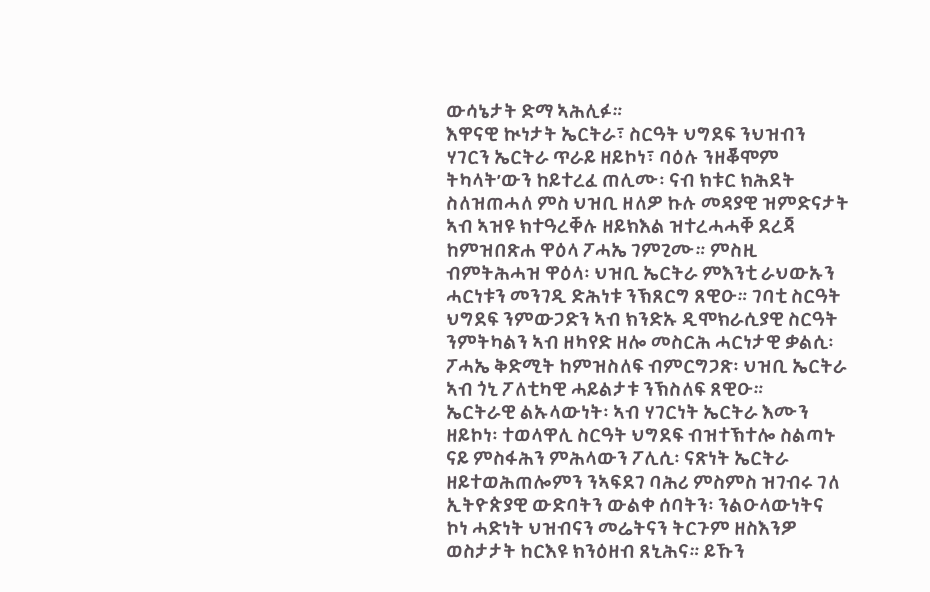ውሳኔታት ድማ ኣሕሊፉ።
እዋናዊ ኲነታት ኤርትራ፣ ስርዓት ህግደፍ ንህዝብን ሃገርን ኤርትራ ጥራይ ዘይኮነ፣ ባዕሉ ንዘቖሞም ትካላት’ውን ከይተረፈ ጠሊሙ፡ ናብ ክቱር ክሕደት ስለዝጠሓለ ምስ ህዝቢ ዘለዎ ኩሉ መዳያዊ ዝምድናታት ኣብ ኣዝዩ ክተዓረቐሉ ዘይክእል ዝተረሓሓቐ ደረጃ ከምዝበጽሐ ዋዕላ ፖሓኤ ገምጊሙ። ምስዚ ብምትሕሓዝ ዋዕላ፡ ህዝቢ ኤርትራ ምእንቲ ራህውኡን ሓርነቱን መንገዲ ድሕነቱ ንኽጸርግ ጸዊዑ። ገባቲ ስርዓት ህግደፍ ንምውጋድን ኣብ ክንድኡ ዲሞክራሲያዊ ስርዓት ንምትካልን ኣብ ዘካየድ ዘሎ መስርሕ ሓርነታዊ ቃልሲ፡ ፖሓኤ ቅድሚት ከምዝስለፍ ብምርግጋጽ፡ ህዝቢ ኤርትራ ኣብ ጎኒ ፖለቲካዊ ሓይልታቱ ንኽስለፍ ጸዊዑ።
ኤርትራዊ ልኡላውነት፡ ኣብ ሃገርነት ኤርትራ እሙን ዘይኮነ፡ ተወላዋሊ ስርዓት ህግደፍ ብዝተኽተሎ ስልጣኑ ናይ ምስፋሕን ምሕላውን ፖሊሲ፡ ናጽነት ኤርትራ ዘይተወሕጠሎምን ንኣፍደገ ባሕሪ ምስምስ ዝገብሩ ገለ ኢትዮጵያዊ ውድባትን ውልቀ ሰባትን፡ ንልዑላውነትና ኮነ ሓድነት ህዝብናን መሬትናን ትርጉም ዘስእንዎ ወስታታት ከርእዩ ክንዕዘብ ጸኒሕና። ይኹን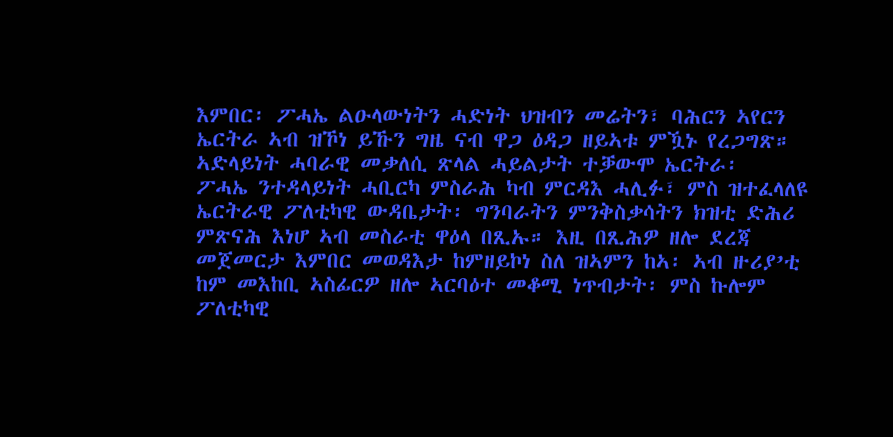እምበር፡ ፖሓኤ ልዑላውነትን ሓድነት ህዝብን መሬትን፣ ባሕርን ኣየርን ኤርትራ ኣብ ዝኾነ ይኹን ግዜ ናብ ዋጋ ዕዳጋ ዘይኣቱ ምዃኑ የረጋግጽ።
ኣድላይነት ሓባራዊ መቃለሲ ጽላል ሓይልታት ተቓውሞ ኤርትራ፡
ፖሓኤ ንተዳላይነት ሓቢርካ ምስራሕ ካብ ምርዳእ ሓሊፉ፣ ምስ ዝተፈላለዩ ኤርትራዊ ፖለቲካዊ ውዳቤታት፡ ግንባራትን ምንቅስቃሳትን ክዝቲ ድሕሪ ምጽናሕ እነሆ ኣብ መስራቲ ዋዕላ በጺኡ። እዚ በጺሕዎ ዘሎ ደረጃ መጀመርታ እምበር መወዳእታ ከምዘይኮነ ስለ ዝኣምን ከኣ፡ ኣብ ዙሪያ’ቲ ከም መእከቢ ኣስፊርዎ ዘሎ ኣርባዕተ መቆሚ ነጥብታት፡ ምስ ኩሎም ፖለቲካዊ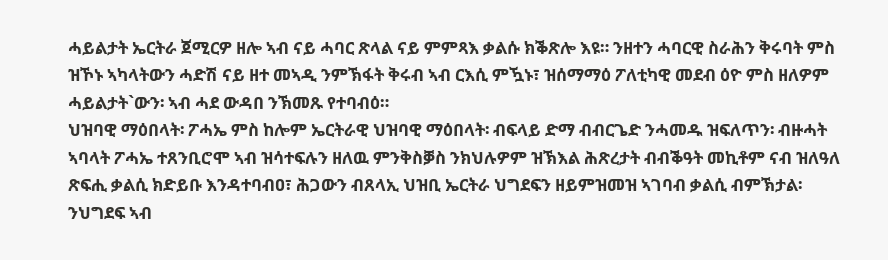ሓይልታት ኤርትራ ጀሚርዎ ዘሎ ኣብ ናይ ሓባር ጽላል ናይ ምምጻእ ቃልሱ ክቕጽሎ እዩ። ንዘተን ሓባርዊ ስራሕን ቅሩባት ምስ ዝኾኑ ኣካላትውን ሓድሽ ናይ ዘተ መኣዲ ንምኽፋት ቅሩብ ኣብ ርእሲ ምዃኑ፣ ዝሰማማዕ ፖለቲካዊ መደብ ዕዮ ምስ ዘለዎም ሓይልታት`ውን፡ ኣብ ሓደ ውዳበ ንኽመጹ የተባብዕ።
ህዝባዊ ማዕበላት፡ ፖሓኤ ምስ ከሎም ኤርትራዊ ህዝባዊ ማዕበላት፡ ብፍላይ ድማ ብብርጌድ ንሓመዱ ዝፍለጥን፡ ብዙሓት ኣባላት ፖሓኤ ተጸንቢሮሞ ኣብ ዝሳተፍሉን ዘለዉ ምንቅስቓስ ንክህሉዎም ዝኽእል ሕጽረታት ብብቕዓት መኪቶም ናብ ዝለዓለ ጽፍሒ ቃልሲ ክድይቡ እንዳተባብዐ፣ ሕጋውን ብጸላኢ ህዝቢ ኤርትራ ህግደፍን ዘይምዝመዝ ኣገባብ ቃልሲ ብምኽታል፡ ንህግደፍ ኣብ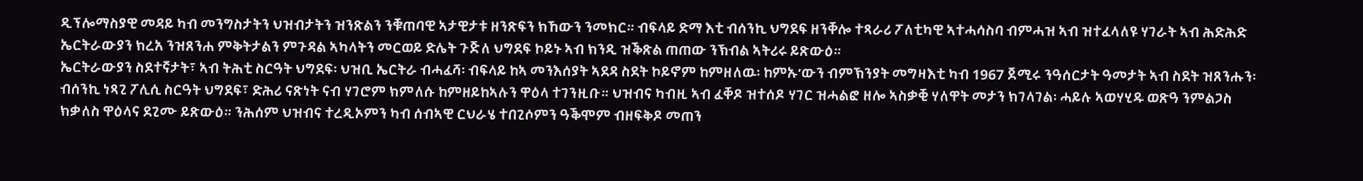ዲፕሎማስያዊ መዳይ ካብ መንግስታትን ህዝብታትን ዝንጽልን ንቑጠባዊ ኣታዊታቱ ዘንጽፍን ክኸውን ንመክር። ብፍላይ ድማ እቲ ብሰንኪ ህግደፍ ዘንቐሎ ተጻራሪ ፖለቲካዊ ኣተሓሳስባ ብምሓዝ ኣብ ዝተፈላለዩ ሃገራት ኣብ ሕድሕድ ኤርትራውያን ክረአ ንዝጸንሐ ምቅትታልን ምጉዳል ኣካላትን መርወይ ድሌት ጉጅለ ህግደፍ ኮይኑ ኣብ ክንዲ ዝቕጽል ጠጠው ንኽብል ኣትሪሩ ይጽውዕ።
ኤርትራውያን ስደተኛታት፣ ኣብ ትሕቲ ስርዓት ህግደፍ፡ ህዝቢ ኤርትራ ብሓፈሻ፡ ብፍላይ ከኣ መንእሰያት ኣደዳ ስደት ኮይኖም ከምዘለዉ፡ ከምኡ’ውን ብምኽንያት መግዛእቲ ካብ 1967 ጀሚሩ ንዓሰርታት ዓመታት ኣብ ስደት ዝጸንሑን፡ ብሰንኪ ነጻጊ ፖሊሲ ስርዓት ህግደፍ፣ ድሕሪ ናጽነት ናብ ሃገሮም ክምለሱ ከምዘይከኣሉን ዋዕላ ተገንዚቡ። ህዝብና ካብዚ ኣብ ፈቐዶ ዝተሰዶ ሃገር ዝሓልፎ ዘሎ ኣስቃቒ ሃለዋት መታን ክገላገል፡ ሓይሉ ኣወሃሂዱ ወጽዓ ንምልጋስ ክቃለስ ዋዕላና ደጊሙ ይጽውዕ። ንሕሰም ህዝብና ተረዲኦምን ካብ ሰብኣዊ ርህራሄ ተበጊሶምን ዓቕሞም ብዘፍቅዶ መጠን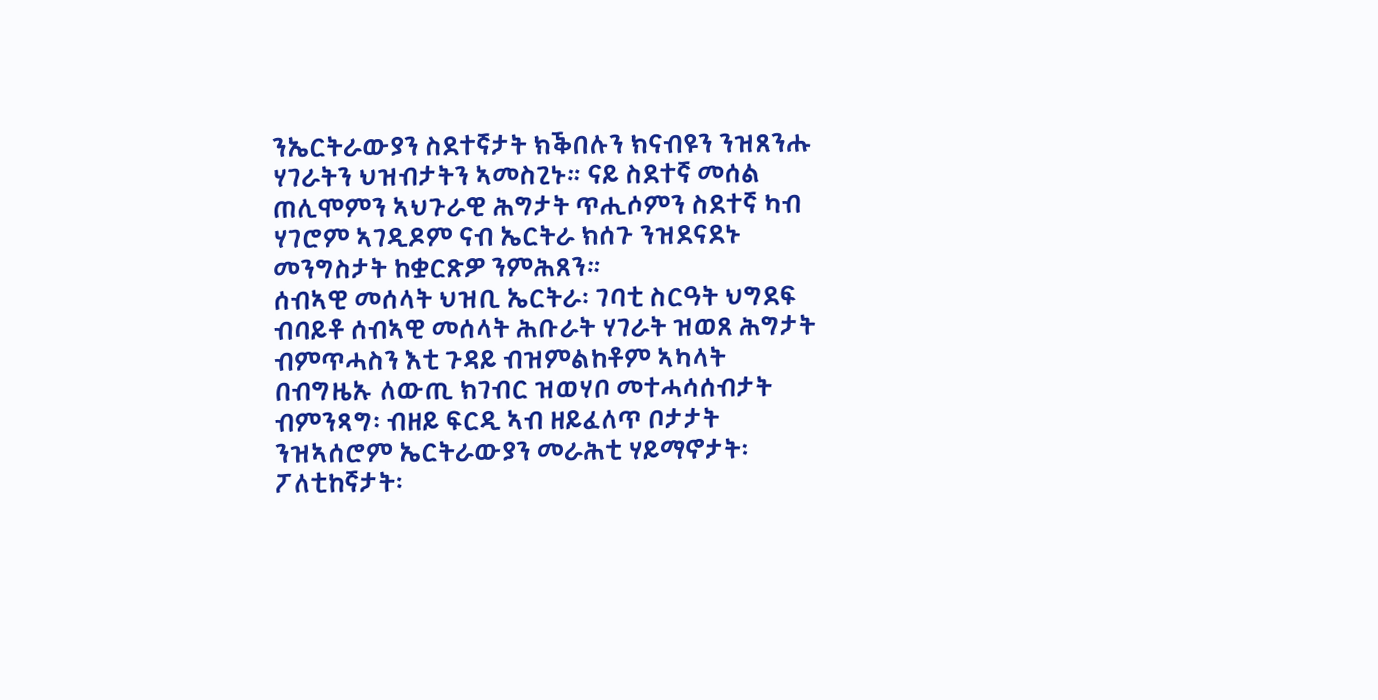ንኤርትራውያን ስደተኛታት ክቕበሉን ክናብዩን ንዝጸንሑ ሃገራትን ህዝብታትን ኣመስጊኑ። ናይ ስደተኛ መሰል ጠሊሞምን ኣህጉራዊ ሕግታት ጥሒሶምን ስደተኛ ካብ ሃገሮም ኣገዲዶም ናብ ኤርትራ ክሰጉ ንዝደናደኑ መንግስታት ከቋርጽዎ ንምሕጸን።
ሰብኣዊ መሰላት ህዝቢ ኤርትራ፡ ገባቲ ስርዓት ህግደፍ ብባይቶ ሰብኣዊ መሰላት ሕቡራት ሃገራት ዝወጸ ሕግታት ብምጥሓስን እቲ ጉዳይ ብዝምልከቶም ኣካላት በብግዜኡ ለውጢ ክገብር ዝወሃቦ መተሓሳሰብታት ብምንጻግ፡ ብዘይ ፍርዲ ኣብ ዘይፈለጥ ቦታታት ንዝኣሰሮም ኤርትራውያን መራሕቲ ሃይማኖታት፡ ፖለቲከኛታት፡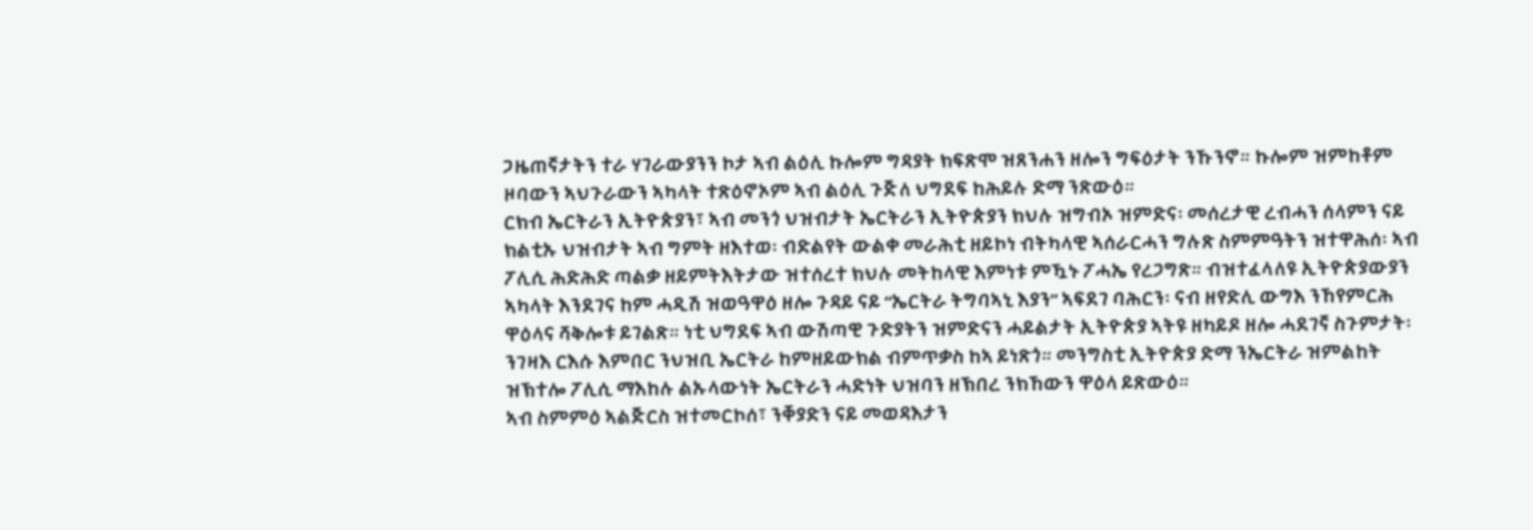ጋዜጠኛታትን ተራ ሃገራውያንን ኮታ ኣብ ልዕሊ ኩሎም ግዳያት ክፍጽሞ ዝጸንሐን ዘሎን ግፍዕታት ንኹንኖ። ኩሎም ዝምከቶም ዞባውን ኣህጉራውን ኣካላት ተጽዕኖኦም ኣብ ልዕሊ ጉጅለ ህግደፍ ከሕይሉ ድማ ንጽውዕ።
ርክብ ኤርትራን ኢትዮጵያን፣ ኣብ መንጎ ህዝብታት ኤርትራን ኢትዮጵያን ክህሉ ዝግብኦ ዝምድና፡ መሰረታዊ ረብሓን ሰላምን ናይ ክልቲኡ ህዝብታት ኣብ ግምት ዘእተወ፡ ብድልየት ውልቀ መራሕቲ ዘይኮነ ብትካላዊ ኣሰራርሓን ግሉጽ ስምምዓትን ዝተዋሕሰ፡ ኣብ ፖሊሲ ሕድሕድ ጣልቃ ዘይምትእትታው ዝተሰረተ ክህሉ መትከላዊ እምነቱ ምዃኑ ፖሓኤ የረጋግጽ። ብዝተፈላለዩ ኢትዮጵያውያን ኣካላት እንደገና ከም ሓዲሽ ዝወዓዋዕ ዘሎ ጉዳይ ናይ “ኤርትራ ትግባኣኒ እያን” ኣፍደገ ባሕርን፡ ናብ ዘየድሊ ውግእ ንኸየምርሕ ዋዕላና ሻቅሎቱ ይገልጽ። ነቲ ህግደፍ ኣብ ውሽጣዊ ጉድያትን ዝምድናን ሓይልታት ኢትዮጵያ ኣትዩ ዘካይዶ ዘሎ ሓደገኛ ስጉምታት፡ ንገዛእ ርእሱ እምበር ንህዝቢ ኤርትራ ከምዘይውክል ብምጥቃስ ከኣ ይነጽጎ። መንግስቲ ኢትዮጵያ ድማ ንኤርትራ ዝምልከት ዝኽተሎ ፖሊሲ ማእከሉ ልኡላውነት ኤርትራን ሓድነት ህዝባን ዘኽበረ ንክኸውን ዋዕላ ይጽውዕ።
ኣብ ስምምዕ ኣልጅርስ ዝተመርኮሰ፣ ንቐያድን ናይ መወዳእታን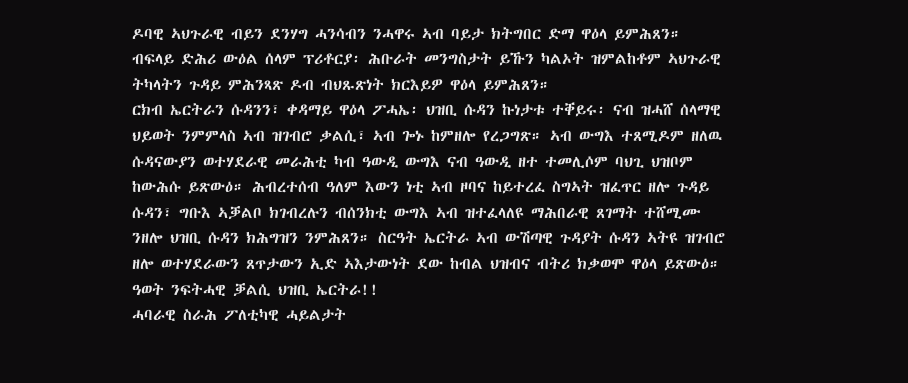ዶባዊ ኣህጉራዊ ብይን ደንሃግ ሓንሳብን ንሓዋሩ ኣብ ባይታ ክትግበር ድማ ዋዕላ ይምሕጸን። ብፍላይ ድሕሪ ውዕል ሰላም ፕሪቶርያ፡ ሕቡራት መንግስታት ይኹን ካልኦት ዝምልከቶም ኣህጉራዊ ትካላትን ጉዳይ ምሕንጻጽ ዶብ ብህጹጽነት ክርእይዎ ዋዕላ ይምሕጸን።
ርክብ ኤርትራን ሱዳንን፣ ቀዳማይ ዋዕላ ፖሓኤ፡ ህዝቢ ሱዳን ኩነታቱ ተቐይሩ፡ ናብ ዝሓሸ ሰላማዊ ህይወት ንምምላስ ኣብ ዝገብሮ ቃልሲ፣ ኣብ ጐኑ ከምዘሎ የረጋግጽ። ኣብ ውግእ ተጸሚዶም ዘለዉ ሱዳናውያን ወተሃደራዊ መራሕቲ ካብ ዓውዲ ውግእ ናብ ዓውዲ ዘተ ተመሊሶም ባህጊ ህዝቦም ከውሕሱ ይጽውዕ። ሕብረተሰብ ዓለም እውን ነቲ ኣብ ዞባና ከይተረፈ ስግኣት ዝፈጥር ዘሎ ጉዳይ ሱዳን፣ ግቡእ ኣቓልቦ ክገብረሉን ብሰንክቲ ውግእ ኣብ ዝተፈላለዩ ማሕበራዊ ጸገማት ተሸሚሙ ንዘሎ ህዝቢ ሱዳን ክሕግዝን ንምሕጸን። ስርዓት ኤርትራ ኣብ ውሽጣዊ ጉዳያት ሱዳን ኣትዩ ዝገብሮ ዘሎ ወተሃደራውን ጸጥታውን ኢድ ኣእታውነት ደው ከብል ህዝብና ብትሪ ክቃወሞ ዋዕላ ይጽውዕ።
ዓወት ንፍትሓዊ ቓልሲ ህዝቢ ኤርትራ!!
ሓባራዊ ስራሕ ፖለቲካዊ ሓይልታት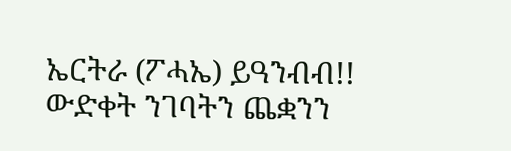ኤርትራ (ፖሓኤ) ይዓንብብ!!
ውድቀት ንገባትን ጨቋንን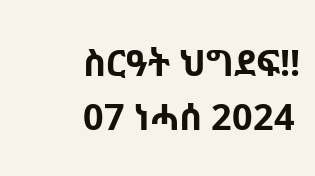ስርዓት ህግደፍ!!
07 ነሓሰ 2024